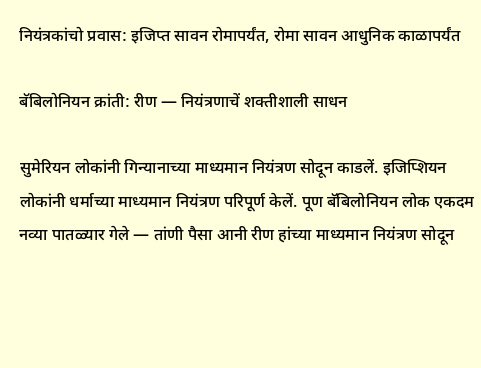नियंत्रकांचो प्रवास: इजिप्त सावन रोमापर्यंत, रोमा सावन आधुनिक काळापर्यंत

बॅबिलोनियन क्रांती: रीण — नियंत्रणाचें शक्तीशाली साधन

सुमेरियन लोकांनी गिन्यानाच्या माध्यमान नियंत्रण सोदून काडलें. इजिप्शियन लोकांनी धर्माच्या माध्यमान नियंत्रण परिपूर्ण केलें. पूण बॅबिलोनियन लोक एकदम नव्या पातळ्यार गेले — तांणी पैसा आनी रीण हांच्या माध्यमान नियंत्रण सोदून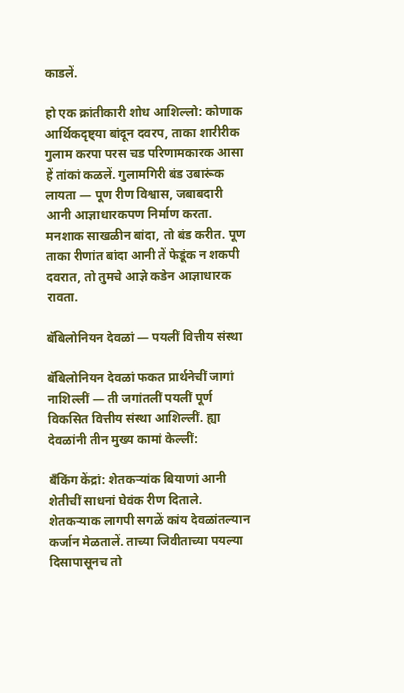काडलें.

हो एक क्रांतीकारी शोध आशिल्लो: कोणाक आर्थिकदृष्ट्या बांदून दवरप, ताका शारीरीक गुलाम करपा परस चड परिणामकारक आसा हें तांकां कळलें. गुलामगिरी बंड उबारूंक लायता — पूण रीण विश्वास, जबाबदारी आनी आज्ञाधारकपण निर्माण करता. मनशाक साखळीन बांदा, तो बंड करीत. पूण ताका रीणांत बांदा आनी तें फेडूंक न शकपी दवरात, तो तुमचे आज्ञे कडेन आज्ञाधारक रावता.

बॅबिलोनियन देवळां — पयलीं वित्तीय संस्था

बॅबिलोनियन देवळां फकत प्रार्थनेचीं जागां नाशिल्लीं — ती जगांतलीं पयलीं पूर्ण विकसित वित्तीय संस्था आशिल्लीं. ह्या देवळांनी तीन मुख्य कामां केल्लीं:

बँकिंग केंद्रां: शेतकऱ्यांक बियाणां आनी शेतीचीं साधनां घेवंक रीण दिताले. शेतकऱ्याक लागपी सगळें कांय देवळांतल्यान कर्जान मेळतालें. ताच्या जिवीताच्या पयल्या दिसापासूनच तो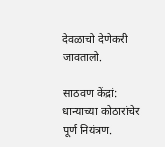देवळाचो देणेकरी जावतालो.

साठवण केंद्रां: धान्याच्या कोठारांचेर पूर्ण नियंत्रण.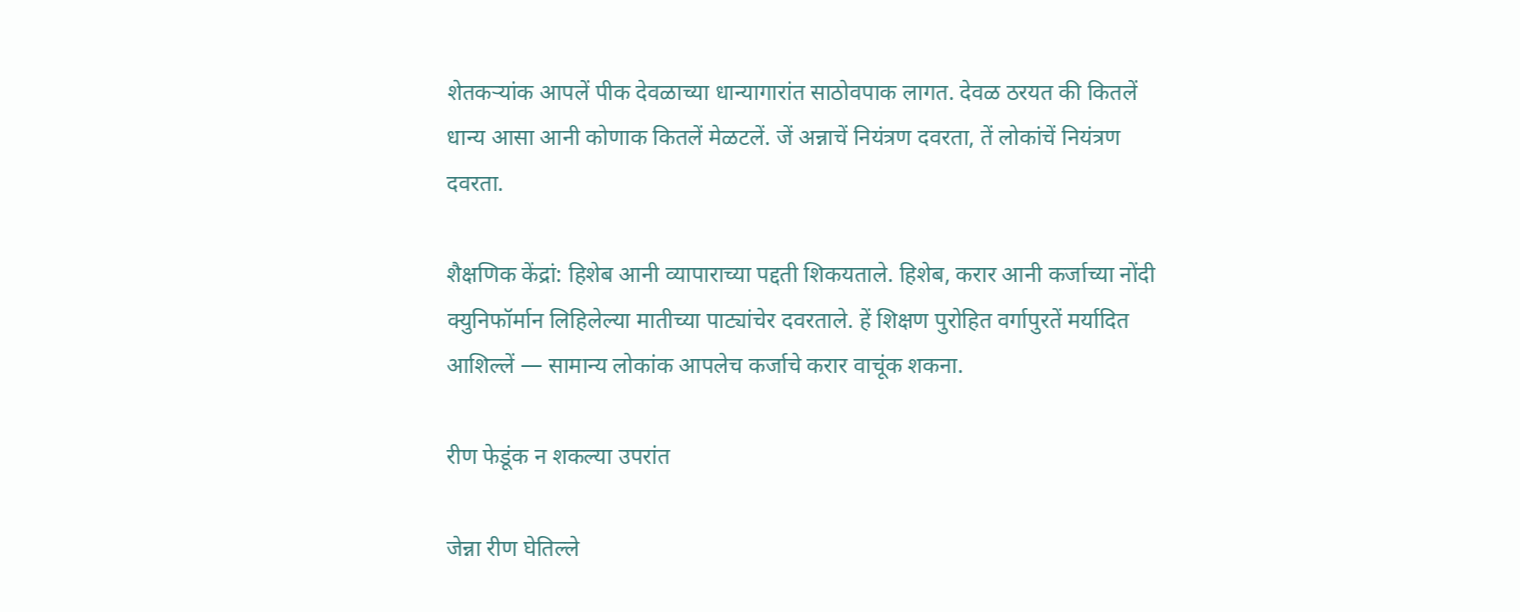शेतकऱ्यांक आपलें पीक देवळाच्या धान्यागारांत साठोवपाक लागत. देवळ ठरयत की कितलें धान्य आसा आनी कोणाक कितलें मेळटलें. जें अन्नाचें नियंत्रण दवरता, तें लोकांचें नियंत्रण दवरता.

शैक्षणिक केंद्रां: हिशेब आनी व्यापाराच्या पद्दती शिकयताले. हिशेब, करार आनी कर्जाच्या नोंदी क्युनिफॉर्मान लिहिलेल्या मातीच्या पाट्यांचेर दवरताले. हें शिक्षण पुरोहित वर्गापुरतें मर्यादित आशिल्लें — सामान्य लोकांक आपलेच कर्जाचे करार वाचूंक शकना.

रीण फेडूंक न शकल्या उपरांत

जेन्ना रीण घेतिल्ले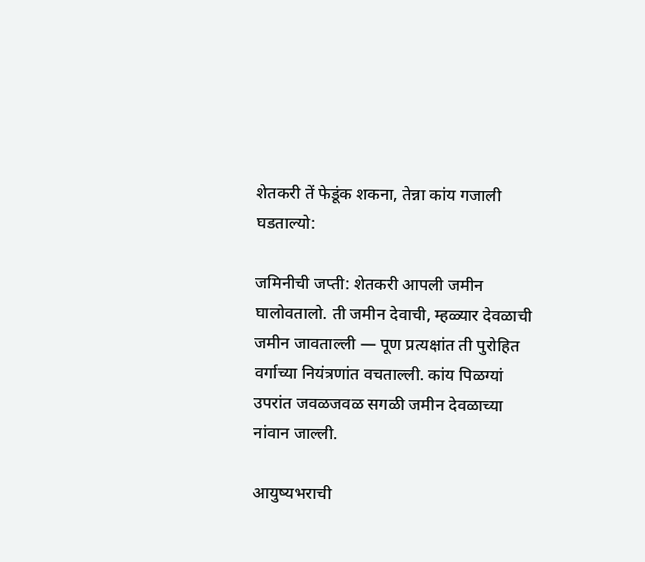शेतकरी तें फेडूंक शकना, तेन्ना कांय गजाली घडताल्यो:

जमिनीची जप्ती: शेतकरी आपली जमीन घालोवतालो. ती जमीन देवाची, म्हळ्यार देवळाची जमीन जावताल्ली — पूण प्रत्यक्षांत ती पुरोहित वर्गाच्या नियंत्रणांत वचताल्ली. कांय पिळग्यां उपरांत जवळजवळ सगळी जमीन देवळाच्या नांवान जाल्ली.

आयुष्यभराची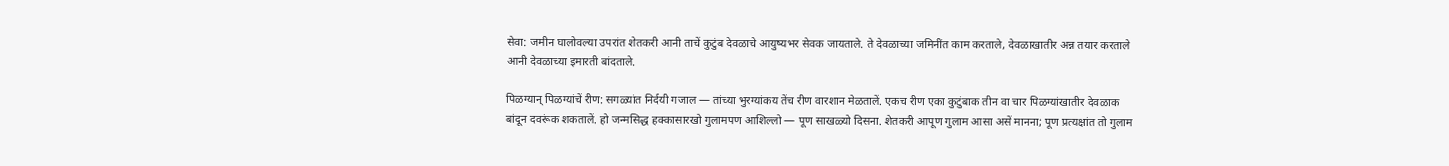सेवा: जमीन घालोवल्या उपरांत शेतकरी आनी ताचें कुटुंब देवळाचे आयुष्यभर सेवक जायताले. ते देवळाच्या जमिनींत काम करताले, देवळाखातीर अन्न तयार करताले आनी देवळाच्या इमारती बांदताले.

पिळग्यान् पिळग्यांचें रीण: सगळ्यांत निर्दयी गजाल — तांच्या भुरग्यांकय तेंच रीण वारशान मेळतालें. एकच रीण एका कुटुंबाक तीन वा चार पिळग्यांखातीर देवळाक बांदून दवरूंक शकतालें. हो जन्मसिद्ध हक्कासारखो गुलामपण आशिल्लो — पूण साखळ्यो दिसना. शेतकरी आपूण गुलाम आसा असें मानना; पूण प्रत्यक्षांत तो गुलाम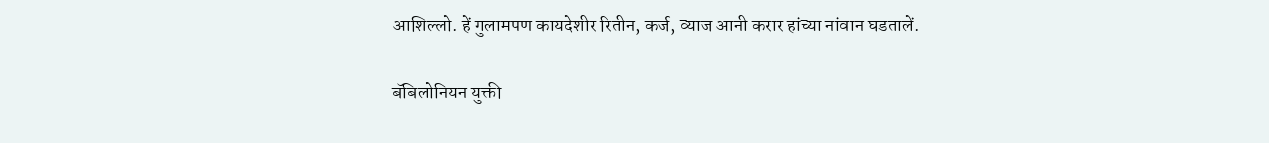आशिल्लो. हें गुलामपण कायदेशीर रितीन, कर्ज, व्याज आनी करार हांच्या नांवान घडतालें.

बॅबिलोनियन युक्ती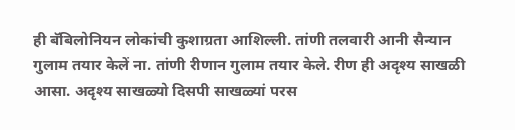ही बॅबिलोनियन लोकांची कुशाग्रता आशिल्ली. तांणी तलवारी आनी सैन्यान गुलाम तयार केलें ना. तांणी रीणान गुलाम तयार केले. रीण ही अदृश्य साखळी आसा. अदृश्य साखळ्यो दिसपी साखळ्यां परस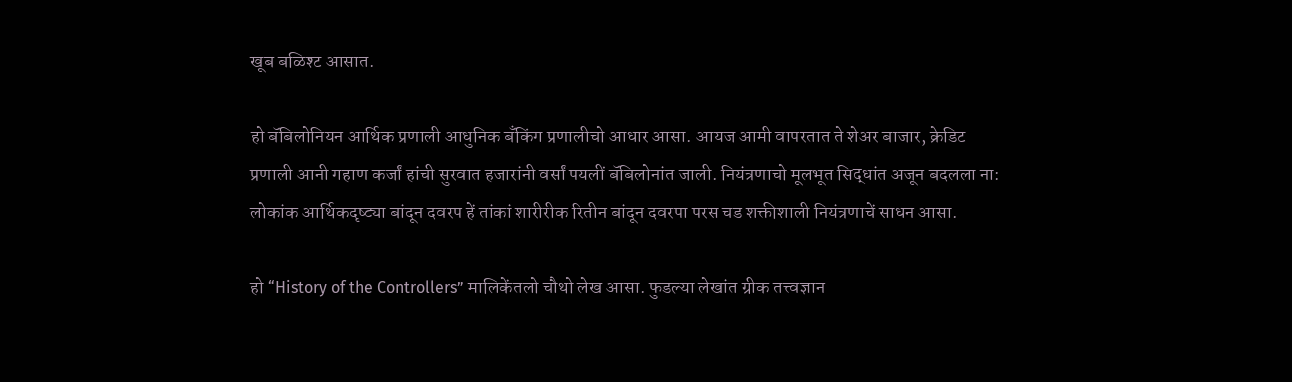खूब बळिश्ट आसात.

हो बॅबिलोनियन आर्थिक प्रणाली आधुनिक बँकिंग प्रणालीचो आधार आसा. आयज आमी वापरतात ते शेअर बाजार, क्रेडिट प्रणाली आनी गहाण कर्जां हांची सुरवात हजारांनी वर्सां पयलीं बॅबिलोनांत जाली. नियंत्रणाचो मूलभूत सिद्धांत अजून बदलला ना: लोकांक आर्थिकदृष्ट्या बांदून दवरप हें तांकां शारीरीक रितीन बांदून दवरपा परस चड शक्तीशाली नियंत्रणाचें साधन आसा.

हो “History of the Controllers” मालिकेंतलो चौथो लेख आसा. फुडल्या लेखांत ग्रीक तत्त्वज्ञान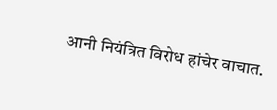आनी नियंत्रित विरोध हांचेर वाचात.